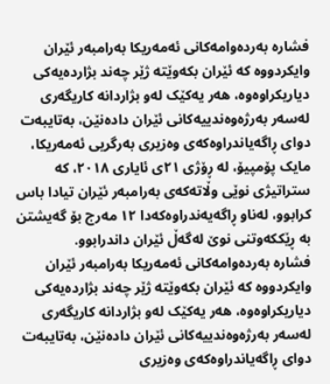فشارە بەردەوامەکانی ئەمەریکا بەرامبەر ئێران وایکردووە کە ئێران بکەوێتە ژێر چەند بژاردەیەکی دیاریکراوەوە، ھەر یەکێک لەو بژاردانە کاریگەری لەسەر بەرژەوەندییەکانی ئێران دادەنێن، بەتایبەت دوای ڕاگەیاندراوەکەی وەزیری بەرگریی ئەمەریکا، مایک پۆمپیۆ، لە ڕۆژی ٢١ی ئایاری ٢٠١٨، کە ستراتیژی نوێی وڵاتەکەی بەرامبەر ئێران تیادا باس کرابوو، لەناو ڕاگەیەندراوەکەدا ١٢ مەرج بۆ گەیشتن بە ڕێککەوتنی نوێ لەگەڵ ئێران داندرابوو.
فشارە بەردەوامەکانی ئەمەریکا بەرامبەر ئێران وایکردووە کە ئێران بکەوێتە ژێر چەند بژاردەیەکی دیاریکراوەوە، ھەر یەکێک لەو بژاردانە کاریگەری لەسەر بەرژەوەندییەکانی ئێران دادەنێن، بەتایبەت دوای ڕاگەیاندراوەکەی وەزیری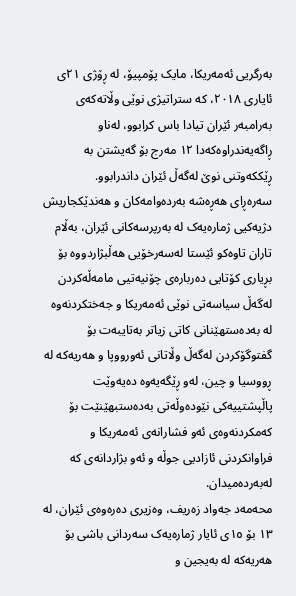بەرگریی ئەمەریکا، مایک پۆمپیۆ، لە ڕۆژی ٢١ی ئایاری ٢٠١٨، کە ستراتیژی نوێی وڵاتەکەی بەرامبەر ئێران تیادا باس کرابوو، لەناو ڕاگەیەندراوەکەدا ١٢ مەرج بۆ گەیشتن بە ڕێککەوتنی نوێ لەگەڵ ئێران داندرابوو.
سەرەڕای ھەڕەشە بەردەوامەکان و ھەندێکجاریش دژیەکیی ژمارەیەک لە بەرپرسەکانی ئێران، بەڵام تاران تاوەکو ئێستا لەسەرخۆیی ھەڵبژاردووە بۆ بڕیاری کۆتایی دەربارەی چۆنیەتیی مامەڵەکردن لەگەڵ سیاسەتی نوێی ئەمەریکا و جەختکردنەوە لە بەدەستھێنانی کاتی زیاتر بەتایبەت بۆ گفتوگۆکردن لەگەڵ وڵاتانی ئەورووپا و ھەریەکە لە ڕووسیا و چین، لەو ڕێگەیەوە دەیەوێت پاڵپشتییەکی نێودەوڵەتی بەدەستبھێنێت بۆ کەمکردنەوەی ئەو فشارانەی ئەمەریکا و فراوانکردنی ئازادیی جوڵە و ئەو بژاردانەی کە لەبەردەمیدان.
محەمەد جەواد زەریف، وەزیری دەرەوەی ئێران، لە ١٣ بۆ ١٥ی ئایار ژمارەیەک سەردانی باشی بۆ ھەریەکە لە بەیجین و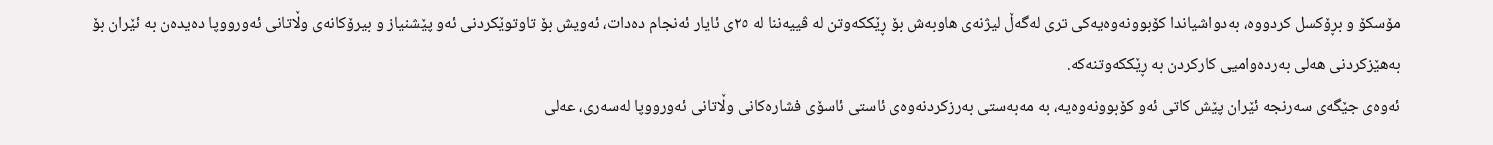مۆسکۆ و بڕۆکسل کردووە، بەدواشیاندا کۆبوونەوەیەکی تری لەگەڵ لیژنەی ھاوبەش بۆ ڕێککەوتن لە ڤییەننا لە ٢٥ی ئایار ئەنجام دەدات، ئەویش بۆ تاوتوێکردنی ئەو پێشنیاز و بیرۆکانەی وڵاتانی ئەورووپا دەیدەن بە ئێران بۆ بەھێزکردنی ھەلی بەردەوامیی کارکردن بە ڕێککەوتنەکە.
ئەوەی جێگەی سەرنجە ئێران پێش کاتی ئەو کۆبوونەوەیە، بە مەبەستی بەرزکردنەوەی ئاستی ئاسۆی فشارەکانی وڵاتانی ئەورووپا لەسەری، عەلی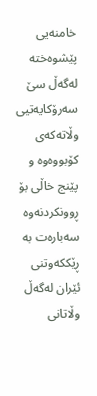خامنەیی پێشوەختە لەگەڵ سێ سەرۆکایەتیی وڵاتەکەی کۆبووەوە و پێنج خاڵی بۆ ڕوونکردنەوە سەبارەت بە ڕێککەوتنی ئێران لەگەڵ وڵاتانی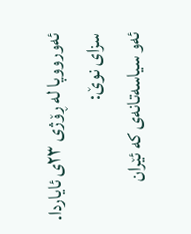ئەورووپا لە ڕۆژی ٢٣ی ئایاردا.
سزای نوێ:
ئەو سیاسەتانەی کە ئێران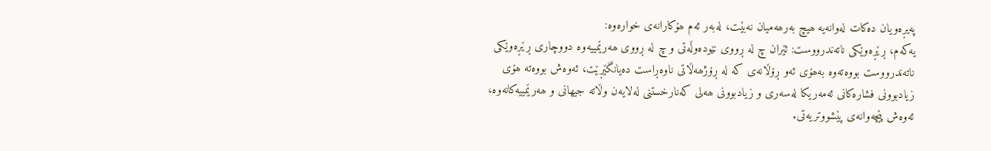پەیڕەویان دەکات لەوانەیە ھیچ بەرھەمیان نەبێت، لەبەر ئەم ھۆکارانەی خوارەوە:
یەکەم، ڕێڕەوێکی ناتەندرووست: ئێران چ لە ڕووی نێودەوڵەتی و چ لە ڕووی ھەرێمییەوە دووچاری ڕێڕەوێکی ناتەندرووست بووەتەوە بەھۆی ئەو ڕۆڵانەی کە لە ڕۆژھەڵاتی ناوەڕاست دەیانگێڕێت، ئەوەش بووەتە ھۆی زیادبوونی فشارەکانی ئەمەریکا لەسەری و زیادبوونی ھەلی کەنارخستنی لەلایەن وڵاتە جیھانی و ھەرێمییەکانەوە، ئەوەش پێچەوانەی پێشووتریەتی.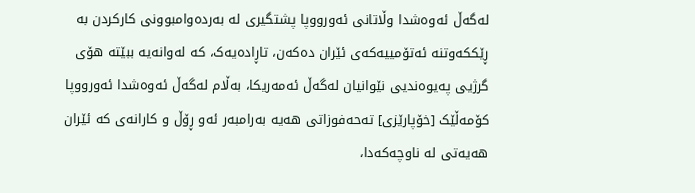لەگەڵ ئەوەشدا وڵاتانی ئەورووپا پشتگیری لە بەردەوامبوونی کارکردن بە ڕێککەوتنە ئەتۆمییەکەی ئێران دەکەن، تاڕادەیەک، کە لەوانەیە ببێتە ھۆی گرژیی پەیوەندیی نێوانیان لەگەڵ ئەمەریکا، بەڵام لەگەڵ ئەوەشدا ئەورووپا کۆمەڵێک [خۆپارێزی] تەحەفوزاتی ھەیە بەرامبەر ئەو ڕۆڵ و کارانەی کە ئێران ھەیەتی لە ناوچەکەدا،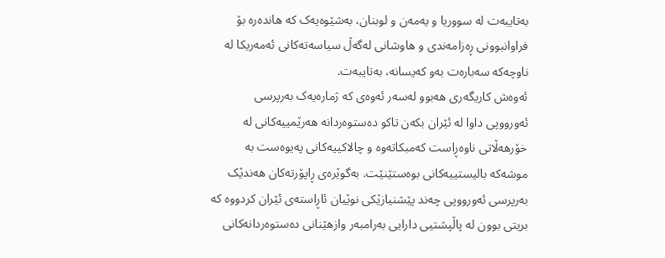بەتایبەت لە سووریا و یەمەن و لوبنان، بەشێوەیەک کە ھاندەرە بۆ فراوانبوونی ڕەزامەندی و ھاوشانی لەگەڵ سیاسەتەکانی ئەمەریکا لە ناوچەکە سەبارەت بەو کەیسانە، بەتایبەت.
ئەوەش کاریگەری ھەبوو لەسەر ئەوەی کە ژمارەیەک بەرپرسی ئەورووپی داوا لە ئێران بکەن تاکو دەستوەردانە ھەرێمییەکانی لە خۆرھەڵاتی ناوەڕاست کەمبکاتەوە و چالاکییەکانی پەیوەست بە موشەکە بالیستییەکانی بوەستێنێت. بەگوێرەی ڕاپۆرتەکان ھەندێک بەرپرسی ئەورووپی چەند پێشنیازێکی نوێیان ئاڕاستەی ئێران کردووە کە بریتی بوون لە پاڵپشتیی دارایی بەرامبەر وازھێنانی دەستوەردانەکانی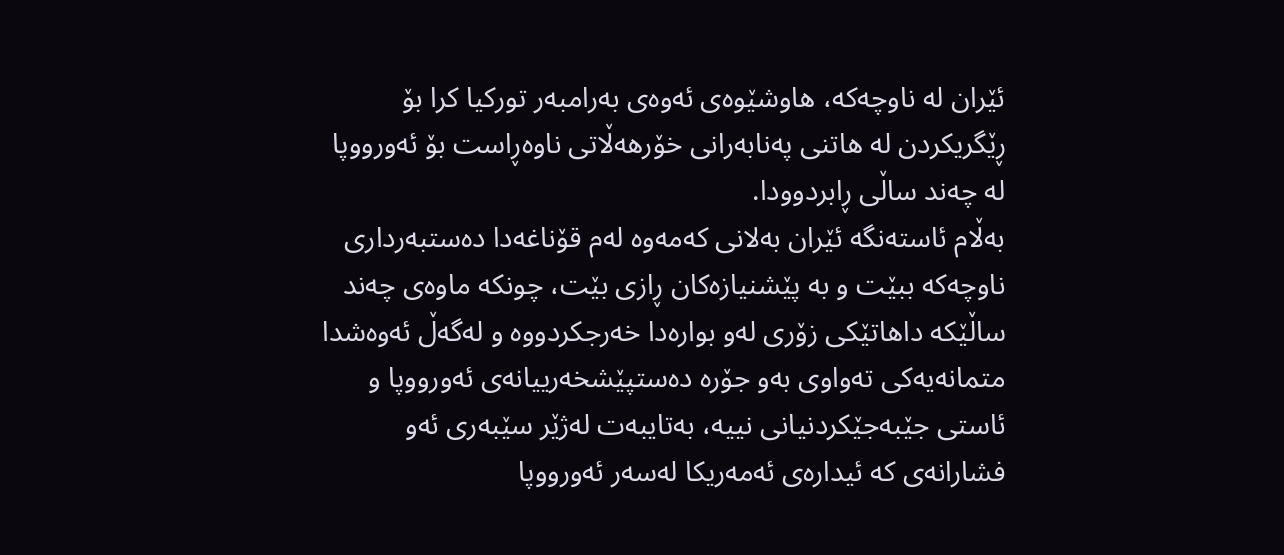ئێران لە ناوچەکە، ھاوشێوەی ئەوەی بەرامبەر تورکیا کرا بۆ ڕێگریکردن لە ھاتنی پەنابەرانی خۆرھەڵاتی ناوەڕاست بۆ ئەورووپا لە چەند ساڵی ڕابردوودا.
بەڵام ئاستەنگە ئێران بەلانی کەمەوە لەم قۆناغەدا دەستبەرداری ناوچەکە ببێت و بە پێشنیازەکان ڕازی بێت، چونکە ماوەی چەند ساڵێکە داھاتێکی زۆری لەو بوارەدا خەرجکردووە و لەگەڵ ئەوەشدا متمانەیەکی تەواوی بەو جۆرە دەستپێشخەرییانەی ئەورووپا و ئاستی جێبەجێکردنیانی نییە، بەتایبەت لەژێر سێبەری ئەو فشارانەی کە ئیدارەی ئەمەریکا لەسەر ئەورووپا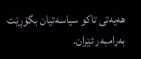ھەیەتی تاکو سیاسەتیان بگۆڕێت بەرامبەر ئێران.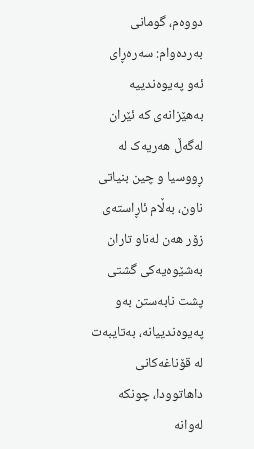دووەم، گومانی بەردەوام: سەرەڕای ئەو پەیوەندییە بەھێزانەی کە ئێران لەگەڵ ھەریەک لە ڕووسیا و چین بنیاتی ناون، بەڵام ئاڕاستەی زۆر ھەن لەناو تاران بەشێوەیەکی گشتی پشت نابەستن بەو پەیوەندییانە، بەتایبەت لە قۆناغەکانی داھاتوودا، چونکە لەوانە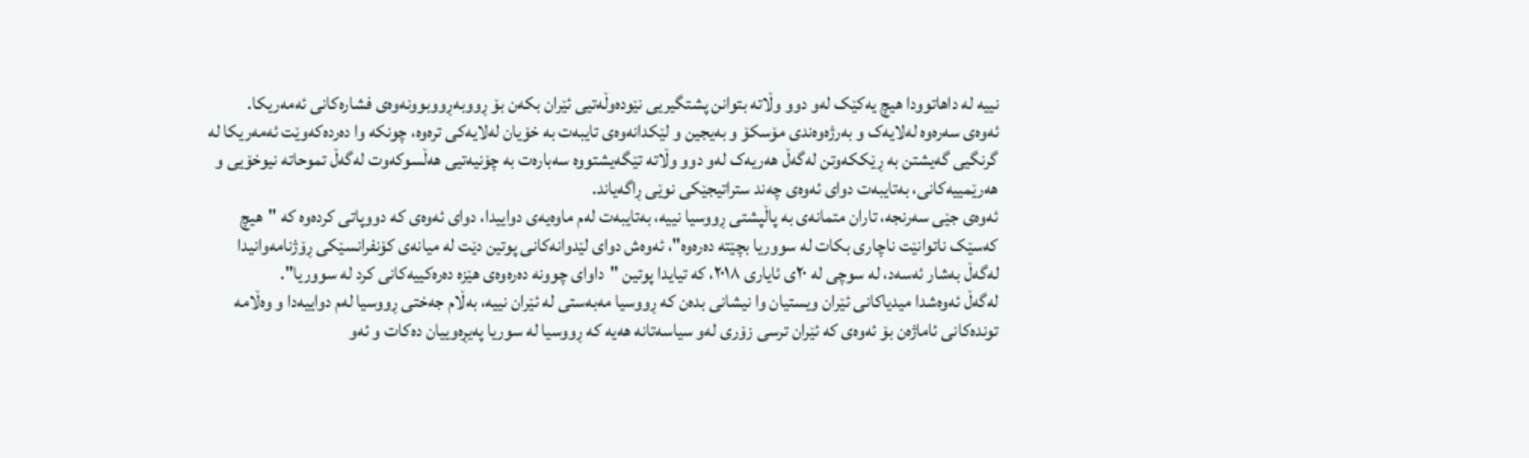نییە لە داھاتوودا ھیچ یەکێک لەو دوو وڵاتە بتوانن پشتگیریی نێودەوڵەتیی ئێران بکەن بۆ ڕووبەڕووبوونەوەی فشارەکانی ئەمەریکا.
ئەوەی سەرەوە لەلایەک و بەرژەوەندی مۆسکۆ و بەیجین و لێکدانەوەی تایبەت بە خۆیان لەلایەکی ترەوە، چونکە وا دەردەکەوێت ئەمەریکا لە گرنگیی گەیشتن بە ڕێککەوتن لەگەڵ ھەریەک لەو دوو وڵاتە تێگەیشتووە سەبارەت بە چۆنیەتیی ھەڵسوکەوت لەگەڵ تموحاتە نیوخۆیی و ھەرێمییەکانی، بەتایبەت دوای ئەوەی چەند ستراتیجێکی نوێی ڕاگەیاند.
ئەوەی جێی سەرنجە، تاران متمانەی بە پاڵپشتی ڕووسیا نییە، بەتایبەت لەم ماوەیەی دواییدا، دوای ئەوەی کە دووپاتی کردەوە کە "ھیچ کەسێک ناتوانێت ناچاری بکات لە سووریا بچێتە دەرەوە"، ئەوەش دوای لێدوانەکانی پوتین دێت لە میانەی کۆنفرانسێکی ڕۆژنامەوانیدا لەگەڵ بەشار ئەسەد، لە سوچی لە ٢٠ی ئایاری ٢٠١٨، کە تیایدا پوتین "داوای چوونە دەرەوەی ھێزە دەرەکییەکانی کرد لە سووریا".
لەگەڵ ئەوەشدا میدیاکانی ئێران ویستیان وا نیشانی بدەن کە ڕووسیا مەبەستی لە ئێران نییە، بەڵام جەختی ڕووسیا لەم دواییەدا و وەڵامە توندەکانی ئاماژەن بۆ ئەوەی کە ئێران ترسی زۆری لەو سیاسەتانە ھەیە کە ڕووسیا لە سوریا پەیڕەوییان دەکات و ئەو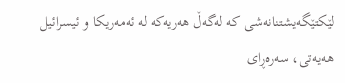لێکتێگەیشتنانەشی کە لەگەڵ ھەریەکە لە ئەمەریکا و ئیسرائیل ھەیەتی، سەرەڕای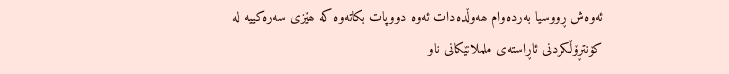ئەوەش ڕووسیا بەردەوام ھەوڵدەدات ئەوە دووپات بکاتەوە کە ھێزی سەرەکییە لە کۆنتڕۆڵکردنی ئاڕاستەی ململانێکانی ناو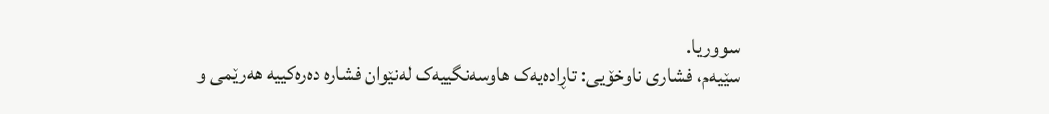سووریا.
سێیەم، فشاری ناوخۆیی: تاڕادەیەک ھاوسەنگییەک لەنێوان فشارە دەرەکییە ھەرێمی و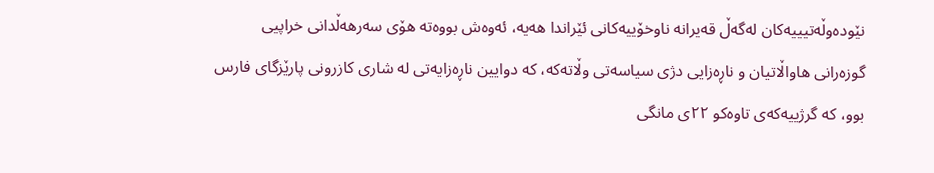نێودەوڵەتیییەکان لەگەڵ قەیرانە ناوخۆییەکانی ئێراندا ھەیە، ئەوەش بووەتە ھۆی سەرھەڵدانی خراپیی گوزەرانی ھاواڵاتیان و ناڕەزایی دژی سیاسەتی وڵاتەکە، کە دوایین ناڕەزایەتی لە شاری کازرونی پارێزگای فارس بوو، کە گرژییەکەی تاوەکو ٢٢ی مانگی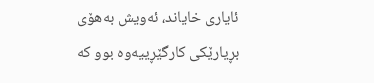ئایاری خایاند، ئەویش بەھۆی بڕیارێکی کارگێڕییەوە بوو کە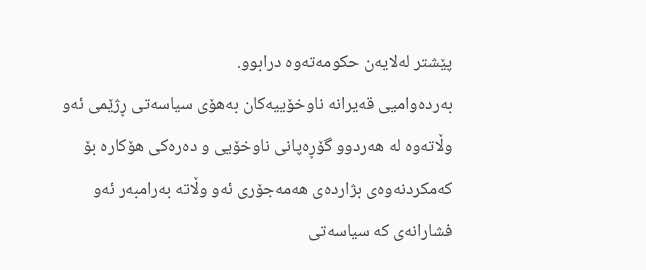پێشتر لەلایەن حکومەتەوە درابوو.
بەردەوامیی قەیرانە ناوخۆییەکان بەھۆی سیاسەتی ڕژێمی ئەو وڵاتەوە لە ھەردوو گۆڕەپانی ناوخۆیی و دەرەکی ھۆکارە بۆ کەمکردنەوەی بژاردەی ھەمەجۆری ئەو وڵاتە بەرامبەر ئەو فشارانەی کە سیاسەتی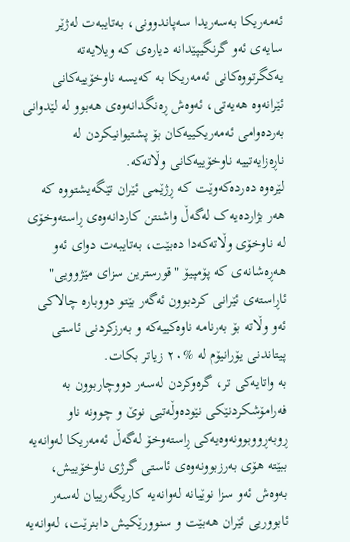ئەمەریکا بەسەریدا سەپاندوونی، بەتایبەت لەژێر سایەی ئەو گرنگیپێدانە دیارەی کە ویلایەتە یەکگرتووەکانی ئەمەریکا بە کەیسە ناوخۆییەکانی ئێرانەوە ھەیەتی، ئەوەش ڕەنگدانەوەی ھەبوو لە لێدوانی بەردەوامی ئەمەریکییەکان بۆ پشتیوانیکردن لە ناڕەزایەتییە ناوخۆییەکانی وڵاتەکە.
لێرەوە دەردەکەوێت کە ڕژێمی ئێران تێگەیشتووە کە ھەر بژاردەیەک لەگەڵ واشنتن کاردانەوەی ڕاستەوخۆی لە ناوخۆی وڵاتەکەدا دەبێت، بەتایبەت دوای ئەو ھەڕەشانەی کە پۆمپیۆ "قورسترین سزای مێژوویی" ئاڕاستەی ئێرانی کردبوون ئەگەر بێتو دووبارە چالاکی ئەو وڵاتە بۆ بەرنامە ناوەکییەکە و بەرزکردنی ئاستی پیتاندنی یۆرانیۆم لە %٢٠ زیاتر بکات.
بە واتایەکی تر، گرەوکردن لەسەر دووچاربوون بە فەرامۆشکردنێکی نێودەوڵەتیی نوێ و چوونە ناو ڕوبەڕووبوونەوەیەکی ڕاستەوخۆ لەگەڵ ئەمەریکا لەوانەیە ببێتە ھۆی بەرزبوونەوەی ئاستی گرژی ناوخۆییش، بەوەش ئەو سزا نوێیانە لەوانەیە کاریگەرییان لەسەر ئابووریی ئێران ھەبێت و سنوورێکیش دابنرێت، لەوانەیە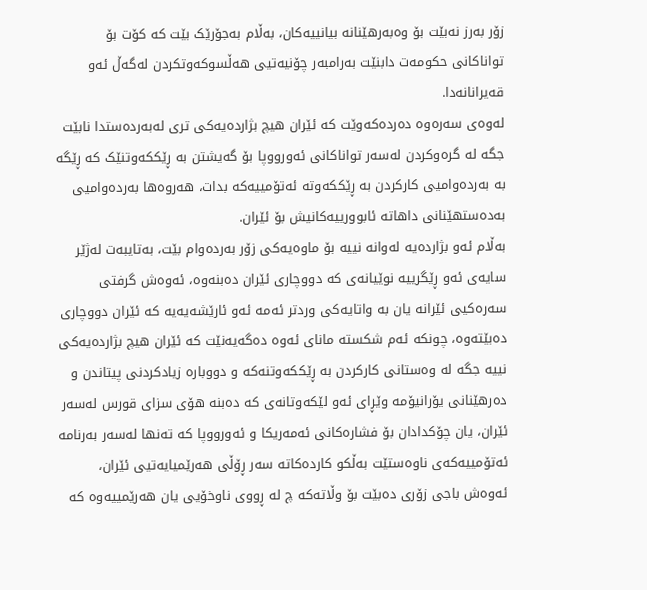زۆر بەرز نەبێت بۆ وەبەرھێنانە بیانییەکان، بەڵام بەجۆرێک بێت کە کۆت بۆ تواناکانی حکومەت دابنێت بەرامبەر چۆنیەتیی ھەڵسوکەوتکردن لەگەڵ ئەو قەیرانانەدا.
لەوەی سەرەوە دەردەکەوێت کە ئێران ھیچ بژاردەیەکی تری لەبەردەستدا نابێت جگە لە گرەوکردن لەسەر تواناکانی ئەورووپا بۆ گەیشتن بە ڕێککەوتنێک کە ڕێگە بە بەردەوامیی کارکردن بە ڕێککەوتە ئەتۆمییەکە بدات، ھەروەھا بەردەوامیی بەدەستھێنانی داھاتە ئابوورییەکانیش بۆ ئێران.
بەڵام ئەو بژاردەیە لەوانە نییە بۆ ماوەیەکی زۆر بەردەوام بێت، بەتایبەت لەژێر سایەی ئەو ڕێگرییە نوێیانەی کە دووچاری ئێران دەبنەوە، ئەوەش گرفتی سەرەکیی ئێرانە یان بە واتایەکی وردتر ئەمە ئەو ئارێشەیەیە کە ئێران دووچاری دەبێتەوە، چونکە ئەم شکستە مانای ئەوە دەگەیەنێت کە ئێران ھیچ بژاردەیەکی نییە جگە لە وەستانی کارکردن بە ڕێککەوتنەکە و دووبارە زیادکردنی پیتاندن و دەرھێنانی یۆرانیۆمە وێڕای ئەو لێکەوتانەی کە دەبنە ھۆی سزای قورس لەسەر ئێران، یان چۆکدادان بۆ فشارەکانی ئەمەریکا و ئەورووپا کە تەنھا لەسەر بەرنامە ئەتۆمییەکەی ناوەستێت بەڵکو کاردەکاتە سەر ڕۆڵی ھەرێمیایەتیی ئێران، ئەوەش باجی زۆری دەبێت بۆ وڵاتەکە چ لە ڕووی ناوخۆیی یان ھەرێمییەوە کە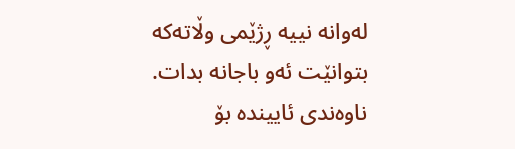لەوانە نییە ڕژێمی وڵاتەکە بتوانێت ئەو باجانە بدات.
ناوەندی ئاییندە بۆ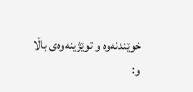خوێندنەوە و توێژینەوەی باڵا
و: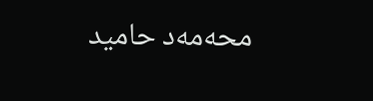محەمەد حامید